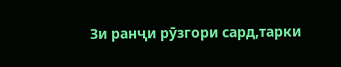Зи ранҷи рӯзгори сард,тарки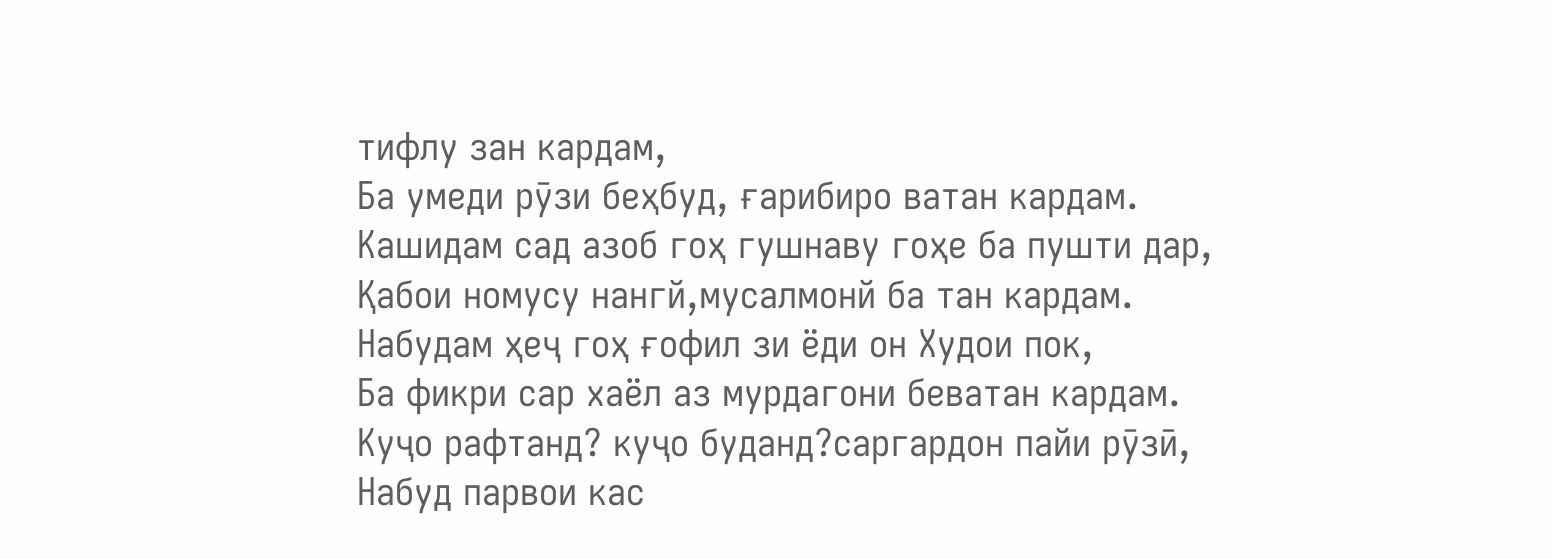тифлу зан кардам,
Ба умеди рӯзи беҳбуд, ғарибиро ватан кардам.
Кашидам сад азоб гоҳ гушнаву гоҳе ба пушти дар,
Қабои номусу нангй,мусалмонй ба тан кардам.
Набудам ҳеҷ гоҳ ғофил зи ёди он Худои пок,
Ба фикри сар хаёл аз мурдагони беватан кардам.
Куҷо рафтанд? куҷо буданд?саргардон пайи рӯзӣ,
Набуд парвои кас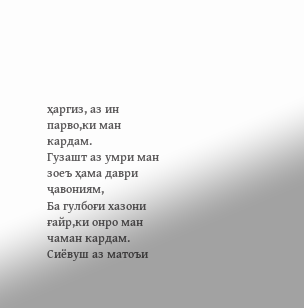ҳаргиз, аз ин парво,ки ман
кардам.
Гузашт аз умри ман зоеъ ҳама даври ҷавониям,
Ба гулбоғи хазони ғайр,ки онро ман чаман кардам.
Сиёвуш аз матоъи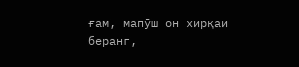ғам, мапӯш он хирқаи беранг,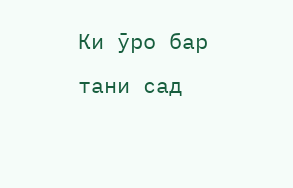Ки ӯро бар тани сад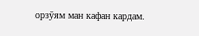орзӯям ман кафан кардам.